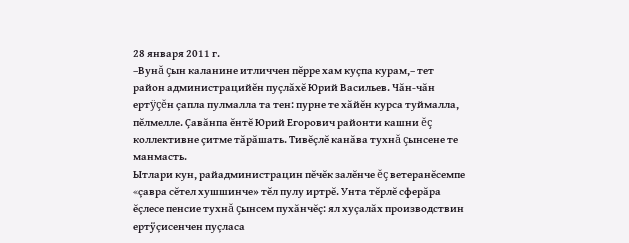28 января 2011 г.
–Вунă çын каланине итличчен пĕрре хам куçпа курам,– тет район администрацийĕн пуçлăхĕ Юрий Васильев. Чăн-чăн ертÿçĕн çапла пулмалла та тен: пурне те хăйĕн курса туймалла, пĕлмелле. Çавăнпа ĕнтĕ Юрий Егорович районти кашни ĕç коллективне çитме тăрăшать. Тивĕçлĕ канăва тухнă çынсене те манмасть.
Ытлари кун, райадминистрацин пĕчĕк залĕнче ĕç ветеранĕсемпе «çавра сĕтел хушшинче» тĕл пулу иртрĕ. Унта тĕрлĕ сферăра ĕçлесе пенсие тухнă çынсем пухăнчĕç: ял хуçалăх производствин ертÿçисенчен пуçласа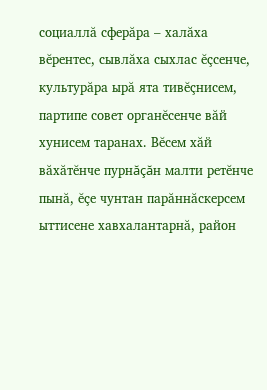социаллă сферăра – халăха вĕрентес, сывлăха сыхлас ĕçсенче, культурăра ырă ята тивĕçнисем, партипе совет органĕсенче вăй хунисем таранах. Вĕсем хăй вăхăтĕнче пурнăçăн малти ретĕнче пынă, ĕçе чунтан парăннăскерсем ыттисене хавхалантарнă, район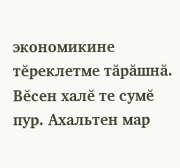экономикине тĕреклетме тăрăшнă. Вĕсен халĕ те сумĕ пур. Ахальтен мар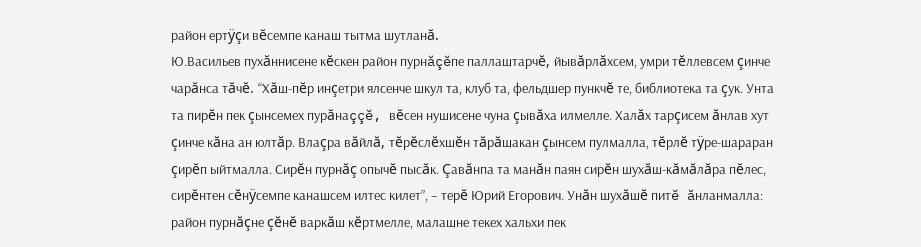район ертÿçи вĕсемпе канаш тытма шутланă.
Ю.Васильев пухăннисене кĕскен район пурнăçĕпе паллаштарчĕ, йывăрлăхсем, умри тĕллевсем çинче чарăнса тăчĕ. “Хăш-пĕр инçетри ялсенче шкул та, клуб та, фельдшер пункчĕ те, библиотека та çук. Унта та пирĕн пек çынсемех пурăнаççĕ, вĕсен нушисене чуна çывăха илмелле. Халăх тарçисем ăнлав хут çинче кăна ан юлтăр. Влаçра вăйлă, тĕрĕслĕхшĕн тăрăшакан çынсем пулмалла, тĕрлĕ тÿре-шараран çирĕп ыйтмалла. Сирĕн пурнăç опычĕ пысăк. Çавăнпа та манăн паян сирĕн шухăш-кăмăлăра пĕлес, сирĕнтен сĕнÿсемпе канашсем илтес килет”, – терĕ Юрий Егорович. Унăн шухăшĕ питĕ ăнланмалла: район пурнăçне çĕнĕ варкăш кĕртмелле, малашне текех хальхи пек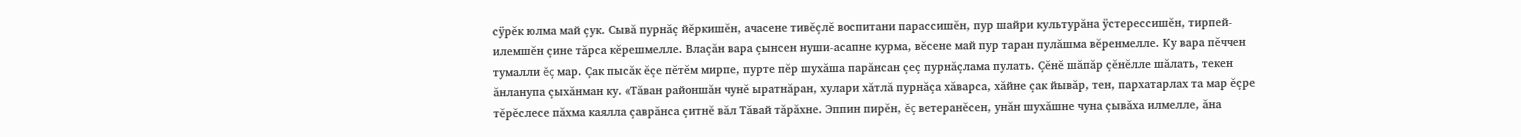сÿрĕк юлма май çук. Сывă пурнăç йĕркишĕн, ачасене тивĕçлĕ воспитани парассишĕн, пур шайри культурăна ÿстерессишĕн, тирпей-илемшĕн çине тăрса кĕрешмелле. Влаçăн вара çынсен нуши-асапне курма, вĕсене май пур таран пулăшма вĕренмелле. Ку вара пĕччен тумалли ĕç мар. Çак пысăк ĕçе пĕтĕм мирпе, пурте пĕр шухăша парăнсан çеç пурнăçлама пулать. Çĕнĕ шăпăр çĕнĕлле шăлать, текен ăнланупа çыхăнман ку. «Тăван районшăн чунĕ ыратнăран, хулари хăтлă пурнăçа хăварса, хăйне çак йывăр, тен, пархатарлах та мар ĕçре тĕрĕслесе пăхма каялла çаврăнса çитнĕ вăл Тăвай тăрăхне. Эппин пирĕн, ĕç ветеранĕсен, унăн шухăшне чуна çывăха илмелле, ăна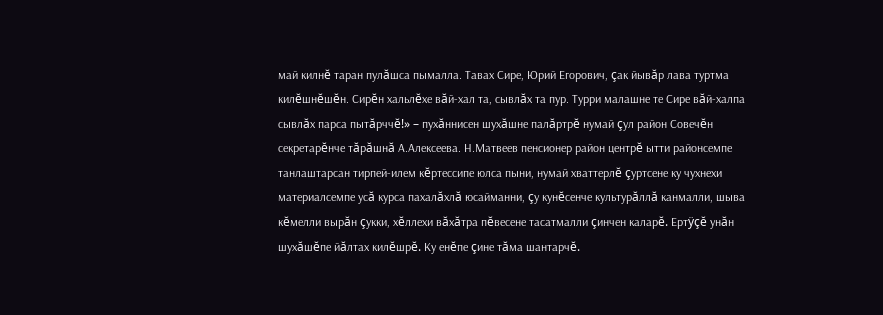май килнĕ таран пулăшса пымалла. Тавах Сире, Юрий Егорович, çак йывăр лава туртма килĕшнĕшĕн. Сирĕн хальлĕхе вăй-хал та, сывлăх та пур. Турри малашне те Сире вăй-халпа сывлăх парса пытăрччĕ!» – пухăннисен шухăшне палăртрĕ нумай çул район Совечĕн секретарĕнче тăрăшнă А.Алексеева. Н.Матвеев пенсионер район центрĕ ытти районсемпе танлаштарсан тирпей-илем кĕртессипе юлса пыни, нумай хваттерлĕ çуртсене ку чухнехи материалсемпе усă курса пахалăхлă юсайманни, çу кунĕсенче культурăллă канмалли, шыва кĕмелли вырăн çукки, хĕллехи вăхăтра пĕвесене тасатмалли çинчен каларĕ. Ертÿçĕ унăн шухăшĕпе йăлтах килĕшрĕ. Ку енĕпе çине тăма шантарчĕ.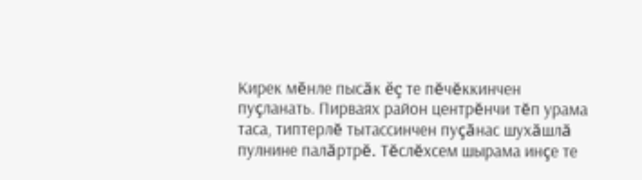Кирек мĕнле пысăк ĕç те пĕчĕккинчен пуçланать. Пирваях район центрĕнчи тĕп урама таса, типтерлĕ тытассинчен пуçăнас шухăшлă пулнине палăртрĕ. Тĕслĕхсем шырама инçе те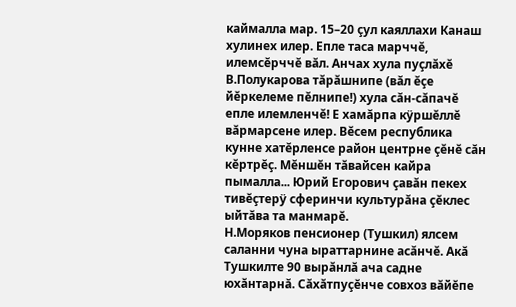каймалла мар. 15–20 çул каяллахи Канаш хулинех илер. Епле таса марччĕ, илемсĕрччĕ вăл. Анчах хула пуçлăхĕ В.Полукарова тăрăшнипе (вăл ĕçе йĕркелеме пĕлнипе!) хула сăн-сăпачĕ епле илемленчĕ! Е хамăрпа кÿршĕллĕ вăрмарсене илер. Вĕсем республика кунне хатĕрленсе район центрне çĕнĕ сăн кĕртрĕç. Мĕншĕн тăвайсен кайра пымалла... Юрий Егорович çавăн пекех тивĕçтерÿ сферинчи культурăна çĕклес ыйтăва та манмарĕ.
Н.Моряков пенсионер (Тушкил) ялсем саланни чуна ыраттарнине асăнчĕ. Акă Тушкилте 90 вырăнлă ача садне юхăнтарнă. Сăхăтпуçĕнче совхоз вăйĕпе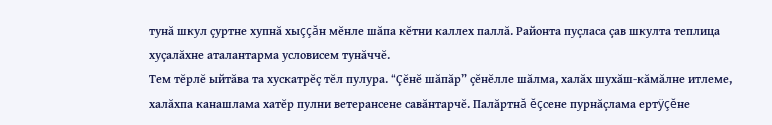тунă шкул çуртне хупнă хыççăн мĕнле шăпа кĕтни каллех паллă. Районта пуçласа çав шкулта теплица хуçалăхне аталантарма условисем тунăччĕ.
Тем тĕрлĕ ыйтăва та хускатрĕç тĕл пулура. “Çĕнĕ шăпăр” çĕнĕлле шăлма, халăх шухăш-кăмăлне итлеме, халăхпа канашлама хатĕр пулни ветерансене савăнтарчĕ. Палăртнă ĕçсене пурнăçлама ертÿçĕне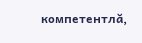компетентлă,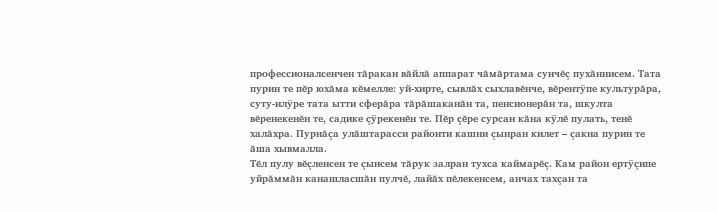профессионалсенчен тăракан вăйлă аппарат чăмăртама сунчĕç пухăннисем. Тата пурин те пĕр юхăма кĕмелле: уй-хирте, сывлăх сыхлавĕнче, вĕрентÿпе культурăра, суту-илÿре тата ытти сферăра тăрăшаканăн та, пенсионерăн та, шкулта вĕренекенĕн те, садике çÿрекенĕн те. Пĕр çĕре сурсан кăна кÿлĕ пулать, тенĕ халăхра. Пурнăçа улăштарасси районти кашни çынран килет – çакна пурин те ăша хывмалла.
Тĕл пулу вĕçленсен те çынсем тăрук залран тухса каймарĕç. Кам район ертÿçипе уйрăммăн канашласшăн пулчĕ, лайăх пĕлекенсем, анчах тахçан та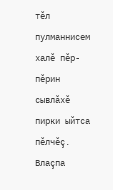тĕл пулманнисем халĕ пĕр-пĕрин сывлăхĕ пирки ыйтса пĕлчĕç. Влаçпа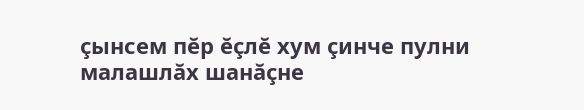çынсем пĕр ĕçлĕ хум çинче пулни малашлăх шанăçне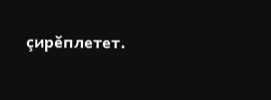çирĕплетет.